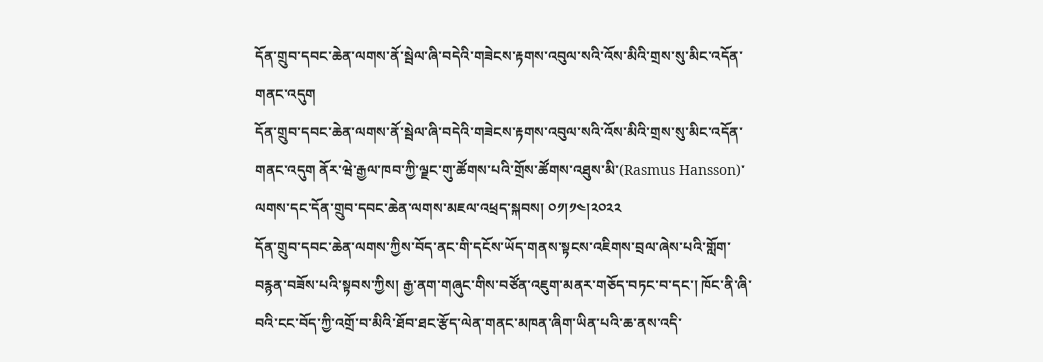དོན་གྲུབ་དབང་ཆེན་ལགས་ནོ་སྦེལ་ཞི་བདེའི་གཟེངས་རྟགས་འབུལ་སའི་འོས་མིའི་གྲས་སུ་མིང་འདོན་གནང་འདུག
དོན་གྲུབ་དབང་ཆེན་ལགས་ནོ་སྦེལ་ཞི་བདེའི་གཟེངས་རྟགས་འབུལ་སའི་འོས་མིའི་གྲས་སུ་མིང་འདོན་གནང་འདུག ནོར་ཝེ་རྒྱལ་ཁབ་ཀྱི་ལྗང་གུ་ཚོགས་པའི་གྲོས་ཚོགས་འཐུས་མི་(Rasmus Hansson)་ལགས་དང་དོན་གྲུབ་དབང་ཆེན་ལགས་མཇལ་འཕྲད་སྐབས། ༠༡།༡༤།༢༠༢༢
དོན་གྲུབ་དབང་ཆེན་ལགས་ཀྱིས་བོད་ནང་གི་དངོས་ཡོད་གནས་སྟངས་འཇིགས་བྲལ་ཞེས་པའི་གློག་བརྙན་བཟོས་པའི་སྟབས་ཀྱིས། རྒྱ་ནག་གཞུང་གིས་བཙོན་འཇུག་མནར་གཅོད་བཏང་བ་དང་། ཁོང་ནི་ཞི་བའི་ངང་བོད་ཀྱི་འགྲོ་བ་མིའི་ཐོབ་ཐང་རྩོད་ལེན་གནང་མཁན་ཞིག་ཡིན་པའི་ཆ་ནས་འདི་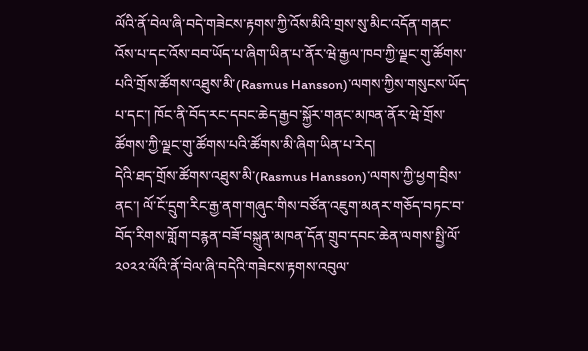ལོའི་ནོ་བེལ་ཞི་བདེ་གཟེངས་རྟགས་ཀྱི་འོས་མིའི་གྲས་སུ་མིང་འདོན་གནང་འོས་པ་དང་འོས་བབ་ཡོད་པ་ཞིག་ཡིན་པ་ནོར་ཝེ་རྒྱལ་ཁབ་ཀྱི་ལྗང་གུ་ཚོགས་པའི་གྲོས་ཚོགས་འཐུས་མི་(Rasmus Hansson)་ལགས་ཀྱིས་གསུངས་ཡོད་པ་དང་། ཁོང་ནི་བོད་རང་དབང་ཆེད་རྒྱབ་སྐྱོར་གནང་མཁན་ནོར་ཝེ་གྲོས་ཚོགས་ཀྱི་ལྗང་གུ་ཚོགས་པའི་ཚོགས་མི་ཞིག་ཡིན་པ་རེད།
དེའི་ཐད་གྲོས་ཚོགས་འཐུས་མི་(Rasmus Hansson)་ལགས་ཀྱི་ཕྱག་བྲིས་ནང་། ལོ་ངོ་དྲུག་རིང་རྒྱ་ནག་གཞུང་གིས་བཙོན་འཇུག་མནར་གཅོད་བཏང་བ་བོད་རིགས་གློག་བརྙན་བཟོ་བསྐྲུན་མཁན་དོན་གྲུབ་དབང་ཆེན་ལགས་སྤྱི་ལོ་༢༠༢༢་ལོའི་ནོ་བེལ་ཞི་བདེའི་གཟེངས་རྟགས་འབུལ་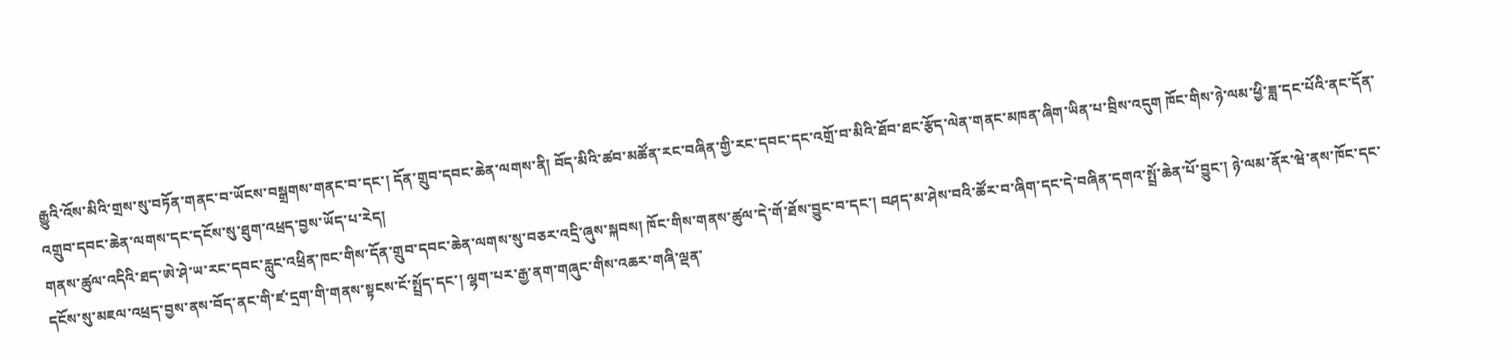རྒྱུའི་འོས་མིའི་གྲས་སུ་བཏོན་གནང་བ་ཡོངས་བསྒྲགས་གནང་བ་དང་། དོན་གྲུབ་དབང་ཆེན་ལགས་ནི། བོད་མིའི་ཚབ་མཚོན་རང་བཞིན་གྱི་རང་དབང་དང་འགྲོ་བ་མིའི་ཐོབ་ཐང་རྩོད་ལེན་གནང་མཁན་ཞིག་ཡིན་པ་བྲིས་འདུག ཁོང་གིས་ཉེ་ལམ་ཕྱི་ཟླ་དང་པོའི་ནང་དོན་འགྲུབ་དབང་ཆེན་ལགས་དང་དངོས་སུ་ཐུག་འཕྲད་བྱས་ཡོད་པ་རེད།
གནས་ཚུལ་འདིའི་ཐད་ཨེ་ཤེ་ཡ་རང་དབང་རླུང་འཕྲིན་ཁང་གིས་དོན་གྲུབ་དབང་ཆེན་ལགས་སུ་བཅར་འདྲི་ཞུས་སྐབས། ཁོང་གིས་གནས་ཚུལ་དེ་གོ་ཐོས་བྱུང་བ་དང་། བཤད་མ་ཤེས་བའི་ཚོར་བ་ཞིག་དང་དེ་བཞིན་དགའ་སྤྲོ་ཆེན་པོ་བྱུང་། ཉེ་ལམ་ནོར་ཝེ་ནས་ཁོང་དང་དངོས་སུ་མཇལ་འཕྲད་བྱས་ནས་བོད་ནང་གི་ཛ་དྲག་གི་གནས་སྟངས་ངོ་སྤྲོད་དང་། ལྷག་པར་རྒྱ་ནག་གཞུང་གིས་འཆར་གཞི་ལྡན་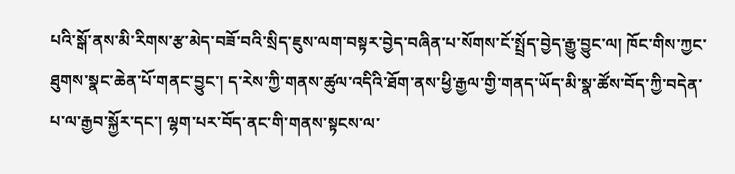པའི་སྒོ་ནས་མི་རིགས་རྩ་མེད་བཟོ་བའི་སྲིད་ཇུས་ལག་བསྟར་བྱེད་བཞིན་པ་སོགས་ངོ་སྤྲོད་བྱེད་རྒྱུ་བྱུང་ལ། ཁོང་གིས་ཀྱང་ཐུགས་སྣང་ཆེན་པོ་གནང་བྱུང་། ད་རེས་ཀྱི་གནས་ཚུལ་འདིའི་ཐོག་ནས་ཕྱི་རྒྱལ་གྱི་གནད་ཡོད་མི་སྣ་ཚོས་བོད་ཀྱི་བདེན་པ་ལ་རྒྱབ་སྐྱོར་དང་། ལྷག་པར་བོད་ནང་གི་གནས་སྟངས་ལ་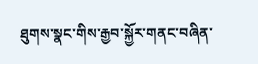ཐུགས་སྣང་གིས་རྒྱབ་སྐྱོར་གནང་བཞིན་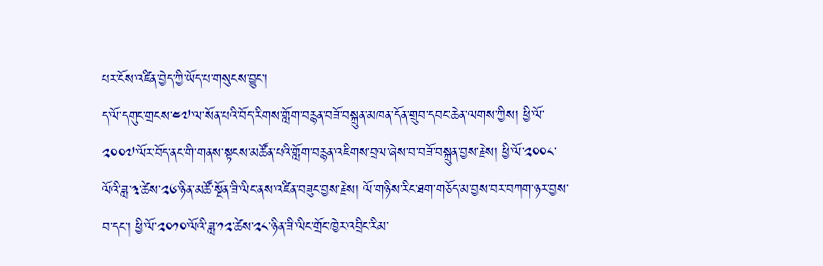པར་ངོས་འཛིན་བྱེད་ཀྱི་ཡོད་པ་གསུངས་བྱུང་།
ད་ལོ་དགུང་གྲངས་༤༧་ལ་སོན་པའི་བོད་རིགས་གློག་བརྙན་བཟོ་བསྐྲུན་མཁན་དོན་གྲུབ་དབང་ཆེན་ལགས་ཀྱིས། ཕྱི་ལོ་༢༠༠༧་ལོར་བོད་ནང་གི་གནས་སྟངས་མཚོན་པའི་གློག་བརྙན་འཇིགས་བྲལ་ཞེས་བ་བཟོ་བསྐྲུན་བྱས་རྗེས། ཕྱི་ལོ་༢༠༠༨་ལོའི་ཟླ་༣་ཚེས་༢༦་ཉིན་མཚོ་སྔོན་ཟི་ལིང་ནས་འཛིན་བཟུང་བྱས་རྗེས། ལོ་གཉིས་རིང་ཐག་གཅོད་མ་བྱས་བར་བཀག་ཉར་བྱས་བ་དང་། ཕྱི་ལོ་༢༠༡༠་ལོའི་ཟླ་༡༢་ཚེས་༢༨་ཉིན་ཟི་ལིང་གྲོང་ཁྱེར་འབྲིང་རིམ་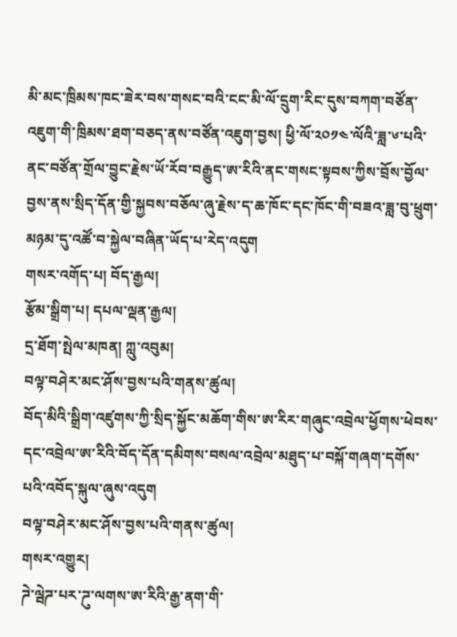མི་མང་ཁྲིམས་ཁང་ཟེར་བས་གསང་བའི་ངང་མི་ལོ་དྲུག་རིང་དུས་བཀག་བཙོན་འཇུག་གི་ཁྲིམས་ཐག་བཅད་ནས་བཙོན་འཇུག་བྱས། ཕྱི་ལོ་༢༠༡༤་ལོའི་ཟླ་༦་པའི་ནང་བཙོན་གྲོལ་བྱུང་རྗེས་ཡོ་རོབ་བརྒྱུད་ཨ་རིའི་ནང་གསང་སྟབས་ཀྱིས་བྲོས་བྱོལ་བྱས་ནས་སྲིད་དོན་གྱི་སྐྱབས་བཅོལ་ཞུ་རྗེས་ད་ཆ་ཁོང་དང་ཁོང་གི་བཟའ་ཟླ་བུ་ཕྲུག་མཉམ་དུ་འཚོ་བ་སྐྱེལ་བཞིན་ཡོད་པ་རེད་འདུག
གསར་འགོད་པ། བོད་རྒྱལ།
རྩོམ་སྒྲིག་པ། དཔལ་ལྡན་རྒྱལ།
དྲ་ཐོག་སྤེལ་མཁན། ཀླུ་འབུམ།
བལྟ་བཤེར་མང་ཤོས་བྱས་པའི་གནས་ཚུལ།
བོད་མིའི་སྒྲིག་འཛུགས་ཀྱི་སྲིད་སྐྱོང་མཆོག་གིས་ཨ་རིར་གཞུང་འབྲེལ་ཕྱོགས་ཕེབས་དང་འབྲེལ་ཨ་རིའི་བོད་དོན་དམིགས་བསལ་འབྲེལ་མཐུད་པ་བསྐོ་གཞག་དགོས་པའི་འབོད་སྐུལ་ཞུས་འདུག
བལྟ་བཤེར་མང་ཤོས་བྱས་པའི་གནས་ཚུལ།
གསར་འགྱུར།
ཌེ་ལྦེཌ་པར་ཌུ་ལགས་ཨ་རིའི་རྒྱ་ནག་གི་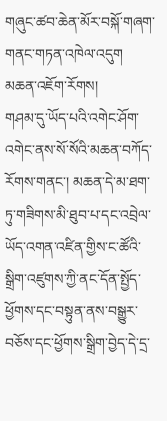གཞུང་ཚབ་ཆེན་མོར་བསྐོ་གཞག་གནང་གཏན་འཁེལ་འདུག
མཆན་འཇོག་རོགས།
གཤམ་དུ་ཡོད་པའི་འགེང་ཤོག་འགེང་ནས་སོ་སོའི་མཆན་བཀོད་རོགས་གནང་། མཆན་དེ་མ་ཐག་ཏུ་གཟིགས་མི་ཐུབ་པ་དང་འབྲེལ་ཡོད་འགན་འཛིན་གྱིས་ང་ཚོའི་སྒྲིག་འཛུགས་ཀྱི་ནང་དོན་སྤྱོད་ཕྱོགས་དང་བསྟུན་ནས་བསྒྱུར་བཅོས་དང་ཕྱོགས་སྒྲིག་བྱེད་དེ་དྲ་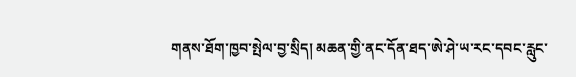གནས་ཐོག་ཁྱབ་སྤེལ་བྱ་སྲིད། མཆན་གྱི་ནང་དོན་ཐད་ཨེ་ཤེ་ཡ་རང་དབང་རླུང་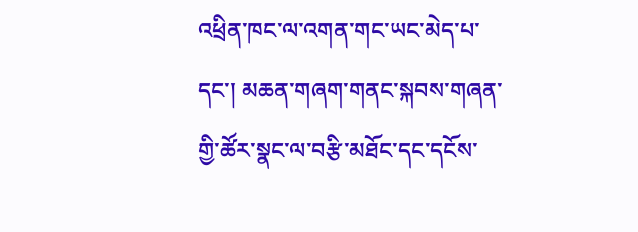འཕྲིན་ཁང་ལ་འགན་གང་ཡང་མེད་པ་དང་། མཆན་གཞག་གནང་སྐབས་གཞན་གྱི་ཚོར་སྣང་ལ་བརྩི་མཐོང་དང་དངོས་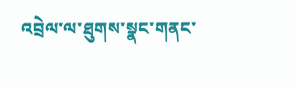འབྲེལ་ལ་ཐུགས་སྣང་གནང་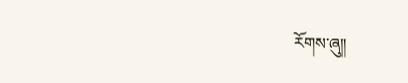རོགས་ཞུ༎